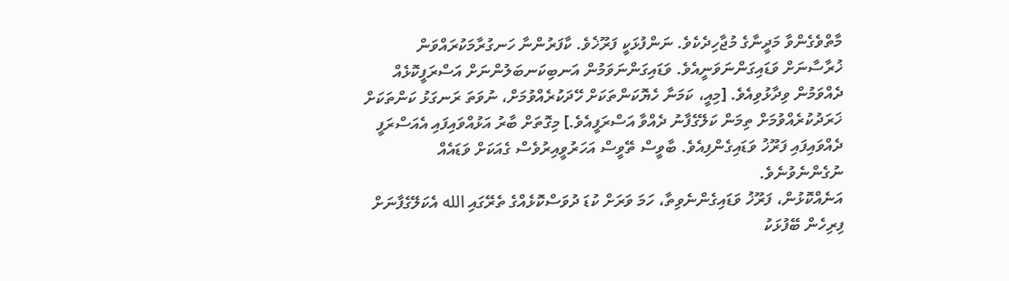މާތްވެގެންވާ މަދީނާގެ މުޖާހިދެކެވެ. ނަންފުޅަކީ ފަރޫޚެވެ. ކާފަރުންނާ ހަނގުރާމަކުރައްވަން ޚުރާސާނަށް ވަޑައިގަންނަވަނީއެވެ. ވަޑައިގަންނަވަމުން އަނބިކަނބަލުންނަށް އަސްރަފީކޮޅެއް ދެއްވަމުން ވިދާޅުވިއެވެ. [މިއީ، ކަމަނާ ހެޔޮކަންތަކަށް ހޭދަކުރެއްވުމަށް، ނުވަތަ ރަނގަޅު ކަންތަކަށް ޚަރަދުކުރެއްވުމަށް ތިމަން ކަލޭގެފާނު ދެއްވާ އަސްރަފީއެވެ.] މިގޮތަށް ބާރު އަޅުއްވައިފައި އެއަސްރަފީ ދެއްވައިފައި ފަރޫޚު ވަޑައިގެންފިއެވެ. ބާވީސް ތޭވީސް އަހަރުވީއިރުވެސް ގެއަކަށް ވަޑައެއް ނުގެންނެވުނެވެ.
އަނެއްކޮޅުން، ފަރޫޚު ވަޑައިގެންނެވިތާ، ހަމަ ވަރަށް ކުޑަ ދުވަސްކޮޅެއްގެ ތެރޭގައި الله އެކަލޭގެފާނަށް ފިރިހެން ބޭފުޅަކު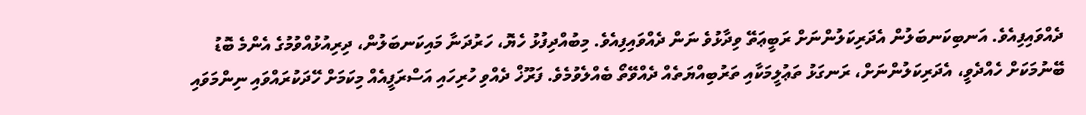ދެއްވައިފިއެވެ. އަނބިކަނބަލުން އެދަރިކަލުންނަށް ރަބީޢަތޭ ވިދާޅުވެ ނަން ދެއްވައިފިއެވެ. މިބުއްދިފުޅު ހެޔޮ، ހަރުދަނާ މައިކަނބަލުން، ދިރިއުޅުއްވުމުގެ އެންމެ ބޮޑު ބޭނުމަކަށް ހެއްދެވީ، އެދަރިކަލުންނަށް، ރަނގަޅު ތަޢުލީމަކާއި ތަރުބިއްޔަތެއް ދެއްވޭތޯ ބެއްލެވުމެވެ. ފަރޫޚް ދެއްވި ހުރިހައި އަސްރަފީއެއް މިކަމަށް ހޭދަކުރައްވައި ނިންމަވައި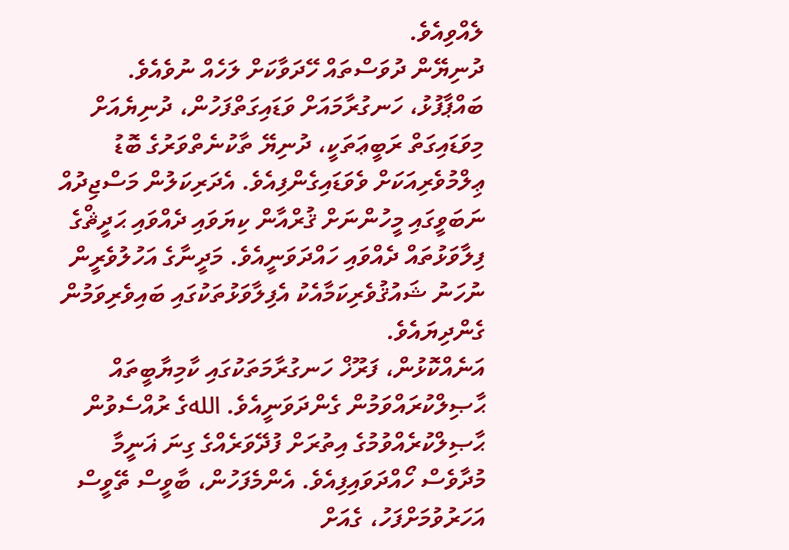ލެއްވިއެވެ.
ދުނިޔޭން ދުވަސްތައް ހޭދަވާކަށް ލަހެއް ނުވެއެވެ. ބައްޕާފުޅު، ހަނގުރާމައަށް ވަޑައިގަތްފަހުން، ދުނިޔެއަށް މިވަޑައިގަތް ރަބީޢަތަކީ، ދުނިޔޭ ތާކުނެތްވަރުގެ ބޮޑު ޢިލްމުވެރިއަކަށް ވެވަޑައިގެންފިއެވެ. އެދަރިކަލުން މަސްޖިދުއް ނަބަވީގައި މީހުންނަށް ޤުރްއާން ކިޔަވައި ދެއްވައި ޙަދީޘްގެ ފިލާވަޅުތައް ދެއްވައި ހައްދަވަނީއެވެ. މަދީނާގެ އަހުލުވެރީން ނުހަނު ޝައުޤުވެރިކަމާއެކު އެފިލާވަޅުތަކުގައި ބައިވެރިވަމުން ގެންދިޔައެވެ.
އަނެއްކޮޅުން، ފަރޫޚް ހަނގުރާމަތަކުގައި ކާމިޔާބީތައް ޙާޞިލްކުރައްވަމުން ގެންދަވަނީއެވެ. اللهގެ ރުއްސެވުން ޙާޞިލްކުރެއްވުމުގެ އިތުރަށް ފުދޭވަރެއްގެ ގިނަ ޣަނީމާ މުދާވެސް ހޯއްދަވައިފިއެވެ. އެންމެފަހުން، ބާވީސް ތޭވީސް އަހަރުވުމަށްފަހު، ގެއަށް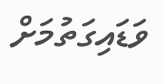ވަޑައިގަތުމަށް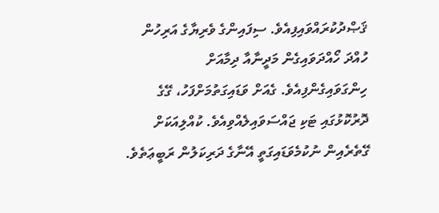ޤަޞްދުކުރައްވައިފިއެވެ. ސިފައިންގެ ވެރިޔާގެ އަރިހުން ހުއްދަ ހޯއްދަވައިގެން މަދީނާއާ ދިމާއަށް ހިންގަވައިގެންފިއެވެ. ގެއަށް ވަޑައިގަތުމަށްފަހު، ގޭގެ ދޮރުކޮޅުގައި ޓަކި ޖައްސަވައިލެއްވިއެވެ. ކުއްލިއަކަށް ގޭތެރެއިން ނުކުމެވަޑައިގަތީ އޭނާގެ ދަރިކަލުން ރަބީޢަތެވެ.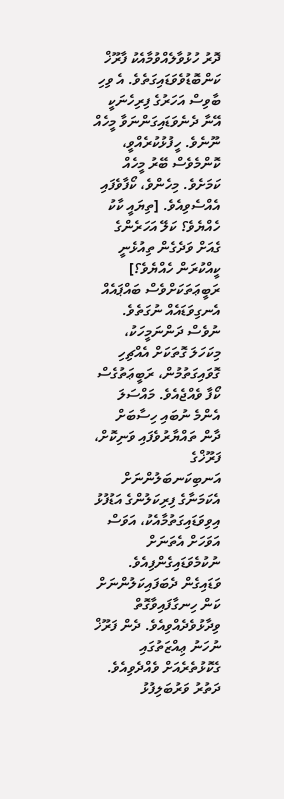ދޮރު ހުޅުވާލެއްވުމާއެކު ފާރޫޚް ކަންބޮޑުވެވަޑައިގަތެވެ. އެ ވިހި ބާވިސް އަހަރުގެ ފިރިހެނަކީ އޭނާ ދެނެވަޑައިގަންނަވާ މީހެއް ނޫނެވެ. ހީފުޅުކުރެއްވީ، ކޮންމެވެސް ބޭރު މީހެއް ކަމަށެވެ. މިހެންވެ، ކޯފާވެފައި އެއްސެވިއެވެ. [ތިޔައީ ކާކު ހެއްޔެވެ؟ ކަލޭ އަހަރެންގެ ގެއަށް ވަދެގެން ތިއުޅެނީ ކީއްކުރަން ހެއްޔެވެ؟]
ރަބީޢަތަކަށްވެސް ބައްޕައެއް އެނގިވަޑައެއް ނުގަތެވެ. ނުވެސް ދަންނަމީހަކު، މިކަހަލަ ގޮތަކަށް އެއްޗިހި ގޮވައިގަތުމުން، ރަބީޢަތުގެސް ކޯފާ ވެއްޖެއެވެ. މައްސަލަ އެންމެ ނުބައި ހިސާބަށް ދާން ތައްޔާރުވެފައި ވަނިކޮށް، ފަރޫޚްގެ އަނބިކަނބަލުންނަށް އެކަމަނާގެ ފިރިކަލުންގެ އަޑުފުޅު އިވިވަޑައިގަތުމާއެކު، އަވަސް އަވަހަށް އެތަނަށް ނުކުމެވަޑައިގެންފިއެވެ. ވަޑައިގެން ދެބަފައިކަލުންނަށް ކަން ހިނގާފައިވާގޮތް ވިދާޅުވެދެއްވިއެވެ. ދެން ފަރޫޚް ނުހަނު ޢިއްޒަތުގައި ގެކޮޅުތެރެއަށް ވެއްދެވިއެވެ.
ދަތުރު ވަރުބަލިފުޅު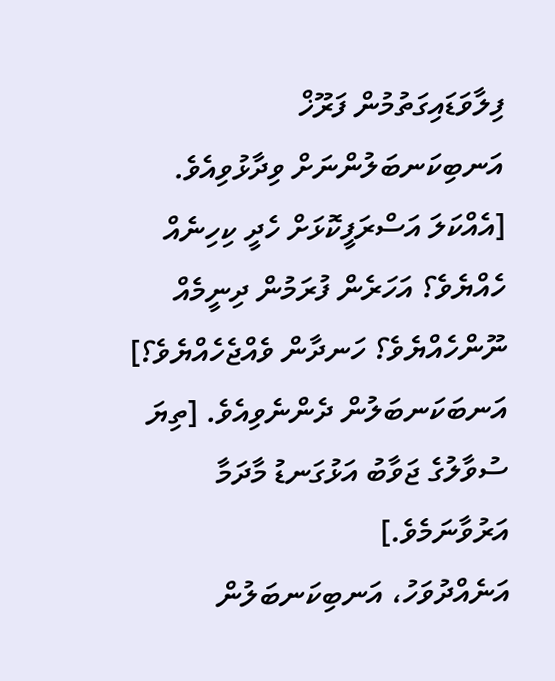ފިލާވަޑައިގަތުމުން ފަރޫޚް އަނބިކަނބަލުންނަށް ވިދާޅުވިއެވެ. [އެއްކަލަ އަސްރަފީކޮޅަށް ހެދީ ކިހިނެއް ހެއްޔެވެ؟ އަހަރެން ފުރަމުން ދިނީމެއް ނޫންހެއްޔެވެ؟ ހަނދާން ވެއްޖެހެއްޔެވެ؟] އަނބަކަނބަލުން ދެންނެވިއެވެ. [ތިޔަ ސުވާލުގެ ޖަވާބު އަޅުގަނޑު މާދަމާ އަރުވާނަމެވެ.]
އަނެއްދުވަހު، އަނބިކަނބަލުން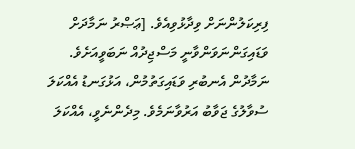ފިރިކަލުންނަށް ވިދާޅުވިއެވެ. [ޢަޞްރު ނަމާދަށް ވަޑައިގަންނަވަންވާނީ މަސްޖިދުއް ނަބަވީއަށެވެ. ނަމާދުން އެނބުރި ވަޑައިގަތުމުން، އަޅުގަނޑު އެއްކަލަ ސުވާލުގެ ޖަވާބު އަރުވާނަމެވެ. މިދެންނެވީ، އެއްކަލަ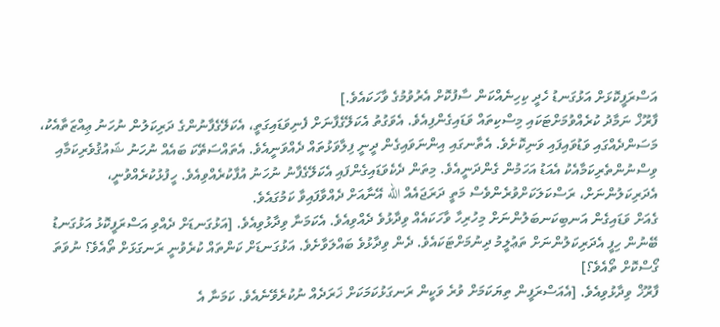އަސްރަފީކޮޅަށް އަޅުގަނޑު ހެދީ ކިހިނެއްކަން ސާފުކޮށް އެރުވުމުގެ ވާހަކައެވެ.]
ފާރޫޚް ނަމާދު ކުރެއްވުމަށްޓަކައި މިސްކިތައް ވަޑައިގެންފިއެވެ. އެވަގުތު އެކަލޭގެފާނަށް ފެނިވަޑައިގަތީ، އެކަލޭގެފާނުންގެ ދަރިކަލުން ނުހަނު ޢިއްޒަތާއެކު، މަސަންދެއްގައި ވަޑުވައިފައި ވަނިކޮށެވެ. އެތާނގައި އިންނަވައިގެން ދީނީ ފިލާވަޅުތައް ދެއްވަނީއެވެ. އެތައްސަތޭކަ ބައެއް ނުހަނު ޝައުޤުވެރިކަމާއި ވިސްނުންތެރިކަމާއެކު އެއަޑު އަހަމުން ގެންދަނީއެވެ. މިތަން ދެކެވަޑައިގެންފައި އެކަލޭގެފާނު ނުހަނު އުފާކުރެއްވިއެވެ. ހީފުޅުކުރެއްވުނީ، އެދަރިކަލުންނަށް، ރަސްކަލަކަށްވުރެންވެސް މަތީ ދަރަޖައެއް الله އޭނާއަށް ދެއްވާފައިވާ ކަމުގައެވެ.
ގެއަށް ވަޑައިގެން އަނބިކަނބަލުންނަށް މިހުރިހާ ވާހަކައެއް ވިދާޅުވެ ދެއްވިއެވެ. އެކަމަނާ ވިދާޅުވިއެވެ. [އަޅުގަނޑަށް ދެއްވި އަސްރަފީކޮޅު އަޅުގަނޑު ބޭނުން ހިފީ އެދަރިކަލުންނަށް ތަޢުލީމު ދިނުމަށްޓަކައެވެ. ދެން ވިދާޅުވެ ބައްލަވާށެވެ. އަޅުގަނޑަށް ކަންތައް ކުރެވުނީ ރަނގަޅަށް ތޯއެވެ؟ ނުވަތަ ގޯސްކޮށް ތޯއެވެ؟]
ފާރޫޚް ވިދާޅުވިއެވެ. [އެއަސްރަފީން ތިޔަކަމަށް ވުރެ ވަކީން ރަނގަޅުކަމަކަށް ޚަރަދެއް ނުކުރެވޭނެއެވެ. ކަމަނާ އެ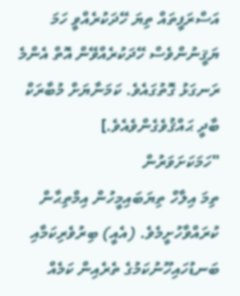އަސްރަފީތައް ތިޔަ ހޭދަކުރެއްވީ ހަމަ ޔަޤީނުންވެސް ހޭދަކުރެއްވޭން އޮތް އެންމެ ރަނގަޅު ގޮތުގައެވެ. ކަމަނާޔަށް މުބާރަކް ބާދީ ޙައްޤުވެގެންވެއެވެ.]
"ހަމަކަށަވަރުން
ތިމަ އިލާހް ތިޔަބައިމީހުން އިމްތިޙާން ކުރައްވާހުށީމެވެ. (އެއީ) ބިރުވެރިކަމާއި
ބަނޑުހައިހޫނުކަމުގެ ތެރެއިން ކަމެއް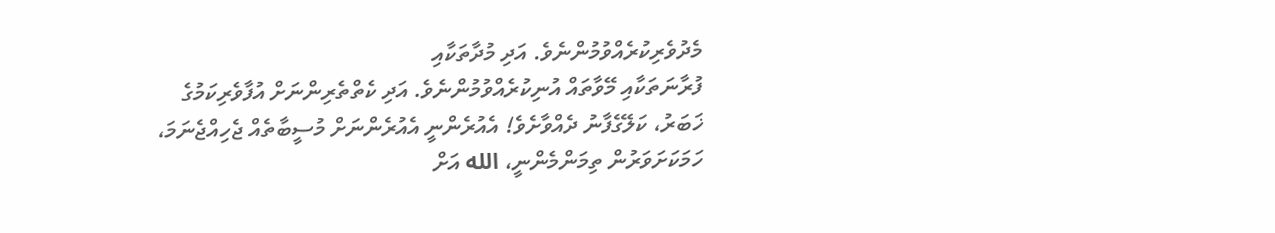މެދުވެރިކުރެއްވުމުންނެވެ. އަދި މުދާތަކާއި
ފުރާނަތަކާއި މޭވާތައް އުނިކުރެއްވުމުންނެވެ. އަދި ކެތްތެރިންނަށް އުފާވެރިކަމުގެ
ޚަބަރު، ކަލޭގެފާނު ދެއްވާށެވެ! އެއުރެންނީ އެއުރެންނަށް މުސީބާތެއް ޖެހިއްޖެނަމަ،
ހަމަކަށަވަރުން ތިމަންމެންނީ، الله އަށް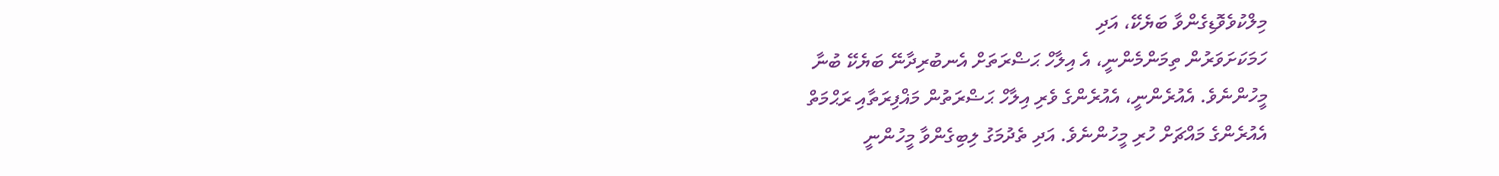މިލްކުވެވޮޑިގެންވާ ބަޔެކޭ، އަދި
ހަމަކަށަވަރުން ތިމަންމެންނީ، އެ އިލާހް ޙަޟްރަތަށް އެނބުރިދާނޭ ބަޔެކޭ ބުނާ
މީހުންނެވެ. އެއުރެންނީ، އެއުރެންގެ ވެރި އިލާހް ޙަޟްރަތުން މަޣްފިރަތާއި ރަޙްމަތް
އެއުރެންގެ މައްޗަށް ހުރި މީހުންނެވެ. އަދި ތެދުމަގު ލިބިގެންވާ މީހުންނީ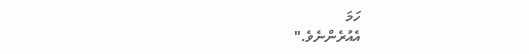ހަމަ
އެއުރެންނެވެ."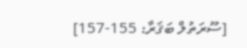[ސޫރަތުލް ބަޤަރާ: 155-157]